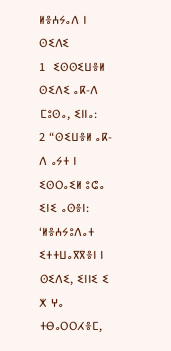ⵍⴻⵄⵢⴰⴷ ⵏ ⵙⵉⴷⵉ
1  ⵉⵙⵙⵉⵡⴻⵍ ⵙⵉⴷⵉ ⴰⴽ-ⴷ ⵎⵓⵙⴰ, ⵉⵏⵏⴰ:
2 “ⵙⵉⵡⴻⵍ ⴰⴽ-ⴷ ⴰⵢⵜ ⵏ ⵉⵙⵔⴰⵉⵍ ⵓⵛⴰ ⵉⵏⵉ ⴰⵙⴻⵏ: ‘ⵍⴻⵄⵢⵓⴷⴰⵜ ⵉⵜⵜⵡⴰⴳⴳⴻⵏ ⵏ ⵙⵉⴷⵉ, ⵉⵏⵏⵉ ⵉ ⵅ ⵖⴰ ⵜⴱⴰⵔⵔⵃⴻⵎ,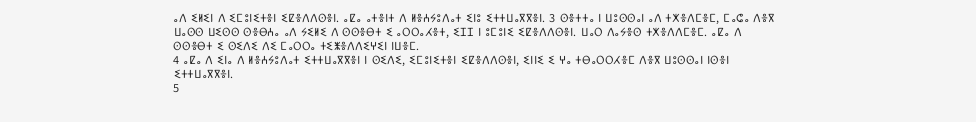ⴰⴷ ⵉⵍⵉⵏ ⴷ ⵉⵎⵓⵏⵉⵜⴻⵏ ⵉⵇⴻⴷⴷⵙⴻⵏ. ⴰⵇⴰ ⴰⵜⴻⵏⵜ ⴷ ⵍⴻⵄⵢⵓⴷⴰⵜ ⵉⵏⵓ ⵉⵜⵜⵡⴰⴳⴳⴻⵏ. 3 ⵙⴻⵜⵜⴰ ⵏ ⵡⵓⵙⵙⴰⵏ ⴰⴷ ⵜⵅⴻⴷⵎⴻⵎ, ⵎⴰⵛⴰ ⴷⴻⴳ ⵡⴰⵙⵙ ⵡⵉⵙⵙ ⵙⴻⴱⵄⴰ ⴰⴷ ⵢⵉⵍⵉ ⴷ ⵙⵙⴻⴱⵜ ⵉ ⴰⵔⵔⴰⵃⴻⵜ, ⵉⵊⵊ ⵏ ⵓⵎⵓⵏⵉ ⵉⵇⴻⴷⴷⵙⴻⵏ. ⵡⴰⵔ ⴷⴰⵢⴻⵙ ⵜⵅⴻⴷⴷⵎⴻⵎ. ⴰⵇⴰ ⴷ ⵙⵙⴻⴱⵜ ⵉ ⵙⵉⴷⵉ ⴷⵉ ⵎⴰⵔⵔⴰ ⵜⵉⵥⴻⴷⴷⵉⵖⵉⵏ ⵏⵡⴻⵎ.
4 ⴰⵇⴰ ⴷ ⵉⵏⴰ ⴷ ⵍⴻⵄⵢⵓⴷⴰⵜ ⵉⵜⵜⵡⴰⴳⴳⴻⵏ ⵏ ⵙⵉⴷⵉ, ⵉⵎⵓⵏⵉⵜⴻⵏ ⵉⵇⴻⴷⴷⵙⴻⵏ, ⵉⵏⵏⵉ ⵉ ⵖⴰ ⵜⴱⴰⵔⵔⵃⴻⵎ ⴷⴻⴳ ⵡⵓⵙⵙⴰⵏ ⵏⵙⴻⵏ ⵉⵜⵜⵡⴰⴳⴳⴻⵏ.
5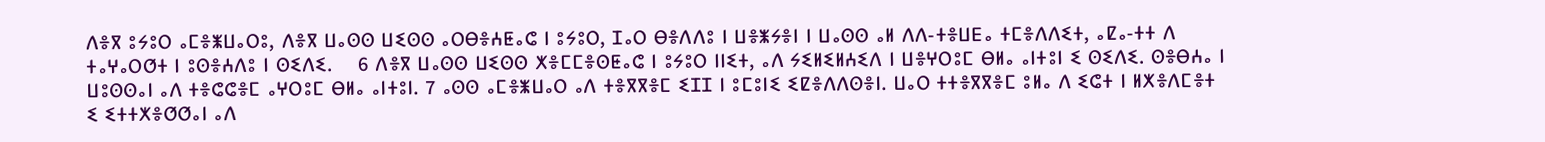ⴷⴻⴳ ⵓⵢⵓⵔ ⴰⵎⴻⵥⵡⴰⵔⵓ, ⴷⴻⴳ ⵡⴰⵙⵙ ⵡⵉⵙⵙ ⴰⵔⴱⴻⵄⵟⴰⵛ ⵏ ⵓⵢⵓⵔ, ⵊⴰⵔ ⴱⴻⴷⴷⵓ ⵏ ⵡⴻⵥⵢⴻⵏ ⵏ ⵡⴰⵙⵙ ⴰⵍ ⴷⴷ-ⵜⴻⵡⴹⴰ ⵜⵎⴻⴷⴷⵉⵜ, ⴰⵇⴰ-ⵜⵜ ⴷ ⵜⴰⵖⴰⵔⵚⵜ ⵏ ⵓⵙⴻⵄⴷⵓ ⵏ ⵙⵉⴷⵉ.    6 ⴷⴻⴳ ⵡⴰⵙⵙ ⵡⵉⵙⵙ ⵅⴻⵎⵎⴻⵙⵟⴰⵛ ⵏ ⵓⵢⵓⵔ ⵏⵏⵉⵜ, ⴰⴷ ⵢⵉⵍⵉⵍⵄⵉⴷ ⵏ ⵡⴻⵖⵔⵓⵎ ⴱⵍⴰ ⴰⵏⵜⵓⵏ ⵉ ⵙⵉⴷⵉ. ⵙⴻⴱⵄⴰ ⵏ ⵡⵓⵙⵙⴰⵏ ⴰⴷ ⵜⴻⵛⵛⴻⵎ ⴰⵖⵔⵓⵎ ⴱⵍⴰ ⴰⵏⵜⵓⵏ. 7 ⴰⵙⵙ ⴰⵎⴻⵥⵡⴰⵔ ⴰⴷ ⵜⴻⴳⴳⴻⵎ ⵉⵊⵊ ⵏ ⵓⵎⵓⵏⵉ ⵉⵇⴻⴷⴷⵙⴻⵏ. ⵡⴰⵔ ⵜⵜⴻⴳⴳⴻⵎ ⵓⵍⴰ ⴷ ⵉⵛⵜ ⵏ ⵍⵅⴻⴷⵎⴻⵜ ⵉ ⵉⵜⵜⵅⴻⵚⵚⴰⵏ ⴰⴷ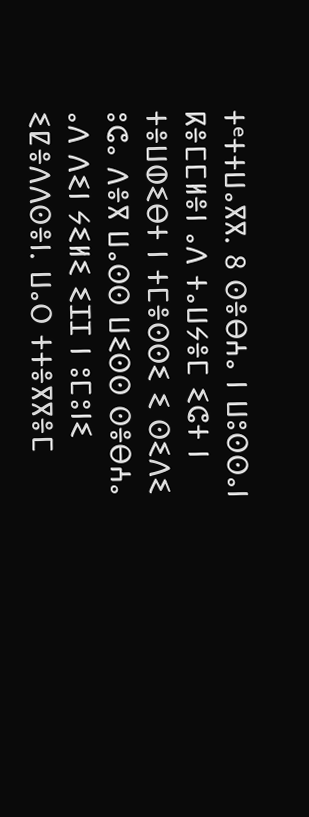ⵜᵉⵜⵜⵡⴰⴳⴳ. 8 ⵙⴻⴱⵄⴰ ⵏ ⵡⵓⵙⵙⴰⵏ ⴽⴻⵎⵎⵍⴻⵏ ⴰⴷ ⵜⴰⵡⵢⴻⵎ ⵉⵛⵜ ⵏ ⵜⴻⵡⵀⵉⴱⵜ ⵏ ⵜⵎⴻⵙⵙⵉ ⵉ ⵙⵉⴷⵉ ⵓⵛⴰ ⴷⴻⴳ ⵡⴰⵙⵙ ⵡⵉⵙⵙ ⵙⴻⴱⵄⴰ ⴰⴷ ⴷⵉⵏ ⵢⵉⵍⵉ ⵉⵊⵊ ⵏ ⵓⵎⵓⵏⵉ ⵉⵇⴻⴷⴷⵙⴻⵏ. ⵡⴰⵔ ⵜⵜⴻⴳⴳⴻⵎ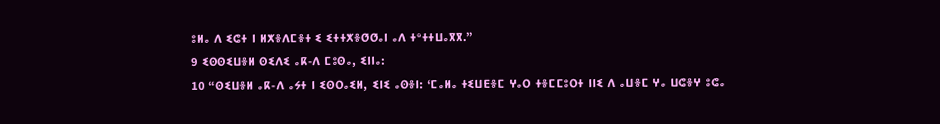ⵓⵍⴰ ⴷ ⵉⵛⵜ ⵏ ⵍⵅⴻⴷⵎⴻⵜ ⵉ ⵉⵜⵜⵅⴻⵚⵚⴰⵏ ⴰⴷ ⵜᵉⵜⵜⵡⴰⴳⴳ.”
9 ⵉⵙⵙⵉⵡⴻⵍ ⵙⵉⴷⵉ ⴰⴽ-ⴷ ⵎⵓⵙⴰ, ⵉⵏⵏⴰ:
10 “ⵙⵉⵡⴻⵍ ⴰⴽ-ⴷ ⴰⵢⵜ ⵏ ⵉⵙⵔⴰⵉⵍ, ⵉⵏⵉ ⴰⵙⴻⵏ: ‘ⵎⴰⵍⴰ ⵜⵉⵡⴹⴻⵎ ⵖⴰⵔ ⵜⴻⵎⵎⵓⵔⵜ ⵏⵏⵉ ⴷ ⴰⵡⴻⵎ ⵖⴰ ⵡⵛⴻⵖ ⵓⵛⴰ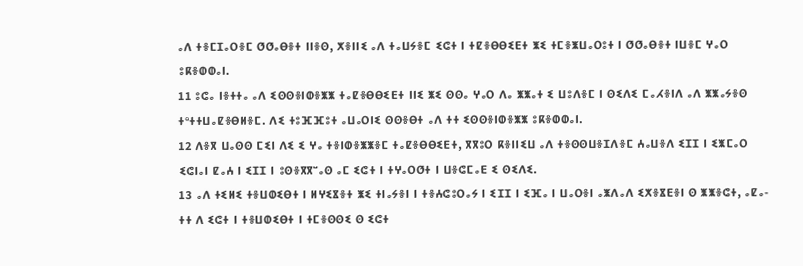ⴰⴷ ⵜⴻⵎⵊⴰⵔⴻⵎ ⵚⵚⴰⴱⴻⵜ ⵏⵏⴻⵙ, ⵅⴻⵏⵏⵉ ⴰⴷ ⵜⴰⵡⵢⴻⵎ ⵉⵛⵜ ⵏ ⵜⵇⴻⴱⴱⵉⴹⵜ ⵥⵉ ⵜⵎⴻⵥⵡⴰⵔⵓⵜ ⵏ ⵚⵚⴰⴱⴻⵜ ⵏⵡⴻⵎ ⵖⴰⵔ ⵓⴽⴻⵀⵀⴰⵏ.
11 ⵓⵛⴰ ⵏⴻⵜⵜⴰ ⴰⴷ ⵉⵙⵙⴻⵏⵀⴻⵥⵥ ⵜⴰⵇⴻⴱⴱⵉⴹⵜ ⵏⵏⵉ ⵥⵉ ⵙⵙⴰ ⵖⴰⵔ ⴷⴰ ⵥⵥⴰⵜ ⵉ ⵡⵓⴷⴻⵎ ⵏ ⵙⵉⴷⵉ ⵎⴰⵃⴻⵏⴷ ⴰⴷ ⵥⵥⴰⵢⴻⵙ ⵜᵉⵜⵜⵡⴰⵇⴻⴱⵍⴻⵎ. ⴷⵉ ⵜⵓⴼⴼⵓⵜ ⴰⵡⴰⵔⵏⵉ ⵙⵙⴻⴱⵜ ⴰⴷ ⵜⵜ ⵉⵙⵙⴻⵏⵀⴻⵥⵥ ⵓⴽⴻⵀⵀⴰⵏ.
12 ⴷⴻⴳ ⵡⴰⵙⵙ ⵎⵉⵏ ⴷⵉ ⵉ ⵖⴰ ⵜⴻⵏⵀⴻⵥⵥⴻⵎ ⵜⴰⵇⴻⴱⴱⵉⴹⵜ, ⴳⴳⵓⵔ ⴽⴻⵏⵏⵉⵡ ⴰⴷ ⵜⴻⵙⵙⵡⴻⵊⴷⴻⵎ ⵄⴰⵡⴻⴷ ⵉⵊⵊ ⵏ ⵉⵥⵎⴰⵔ ⵉⵛⵏⴰⵏ ⵇⴰⵄ ⵏ ⵉⵊⵊ ⵏ ⵓⵙⴻⴳⴳⵯⴰⵙ ⴰⵎ ⵉⵛⵜ ⵏ ⵜⵖⴰⵔⵚⵜ ⵏ ⵡⴻⵛⵎⴰⴹ ⵉ ⵙⵉⴷⵉ.
13 ⴰⴷ ⵜⵉⵍⵉ ⵜⴻⵡⵀⵉⴱⵜ ⵏ ⵍⵖⵉⴵⴻⵜ ⵥⵉ ⵜⵏⴰⵢⴻⵏ ⵏ ⵜⴻⵄⵛⵓⵔⴰⵢ ⵏ ⵉⵊⵊ ⵏ ⵉⴼⴰ ⵏ ⵡⴰⵔⴻⵏ ⴰⵥⴷⴰⴷ ⵉⵅⴻⴵⴹⴻⵏ ⵙ ⵥⵥⴻⵛⵜ, ⴰⵇⴰ-ⵜⵜ ⴷ ⵉⵛⵜ ⵏ ⵜⴻⵡⵀⵉⴱⵜ ⵏ ⵜⵎⴻⵙⵙⵉ ⵙ ⵉⵛⵜ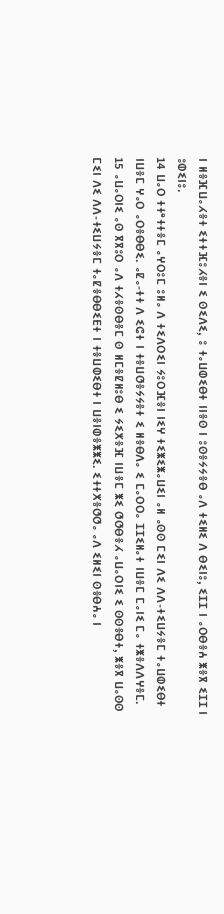ⵏ ⵍⴻⴼⵡⴰⵃⴻⵜ ⵉⵜⵜⴼⵓⵃⴻⵏ ⵉ ⵙⵉⴷⵉ, ⵓ ⵜⴰⵡⵀⵉⴱⵜ ⵏⵏⴻⵙ ⵏ ⵓⵙⴻⵢⵢⴻⴱ ⴰⴷ ⵜⵉⵍⵉ ⴷ ⴱⵉⵏⵓ, ⵉⵊⵊ ⵏ ⴰⵔⴱⴻⵄ ⵥⴻⴳ ⵉⵊⵊ ⵏ ⵓⵀⵉⵏⵓ.
14 ⵡⴰⵔ ⵜⵜᵉⵜⵜⴻⵎ ⴰⵖⵔⵓⵎ ⵓⵍⴰ ⴷ ⵜⵉⴷⵔⵉⵏ ⵢⵓⵔⴼⴻⵏ ⵏⵉⵖ ⵜⵉⵥⵉⵥⴰⵡⵉⵏ ⴰⵍ ⴰⵙⵙ ⵎⵉⵏ ⴷⵉ ⴷⴷ-ⵜⵉⵡⵢⴻⵎ ⵜⴰⵡⵀⵉⴱⵜ ⵏⵡⴻⵎ ⵖⴰⵔ ⴰⵔⴻⴱⴱⵉ. ⴰⵇⴰ-ⵜⵜ ⴷ ⵉⵛⵜ ⵏ ⵜⴻⵡⵚⴻⵢⵢⴻⵜ ⵉ ⵍⴻⴱⴷⴰ ⵉ ⵎⴰⵔⵔⴰ ⵊⵊⵉⵍⴰⵜ ⵏⵡⴻⵎ ⵎⴰⵏⵉ ⵎⴰ ⵜⵥⴻⴷⴷⵖⴻⵎ.
15 ⴰⵡⴰⵔⵏⵉ ⴰⵙ ⴳⴳⵓⵔ ⴰⴷ ⵜⵃⴻⵙⴱⴻⵎ ⵙ ⵍⵎⴻⵇⵍⵓⴱ ⵉ ⵢⵉⵅⴻⴼ ⵏⵡⴻⵎ ⵥⵉ ⵚⵚⴱⴻⵃ ⴰⵡⴰⵔⵏⵉ ⵉ ⵙⵙⴻⴱⵜ, ⵥⴻⴳ ⵡⴰⵙⵙ ⵎⵉⵏ ⴷⵉ ⴷⴷ-ⵜⵉⵡⵢⴻⵎ ⵜⴰⵇⴻⴱⴱⵉⴹⵜ ⵏ ⵜⴻⵡⵀⵉⴱⵜ ⵏ ⵡⴻⵏⵀⴻⵥⵥⵉ. ⵉⵜⵜⵅⴻⵚⵚⴰ ⴰⴷ ⵉⵍⵉⵏ ⵙⴻⴱⵄⴰ ⵏ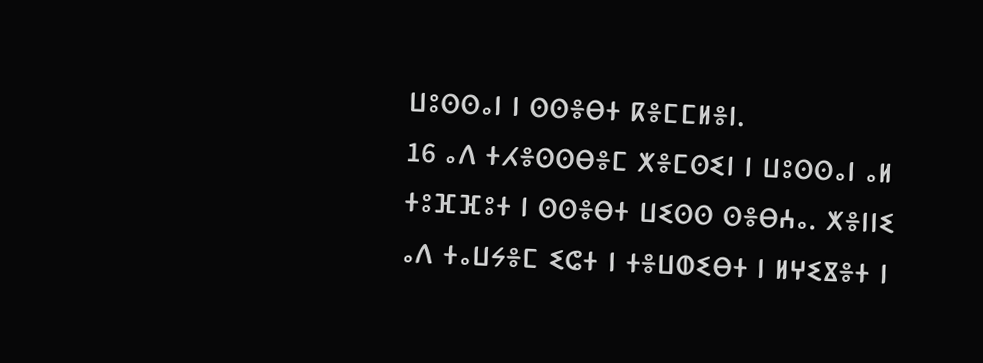ⵡⵓⵙⵙⴰⵏ ⵏ ⵙⵙⴻⴱⵜ ⴽⴻⵎⵎⵍⴻⵏ.
16 ⴰⴷ ⵜⵃⴻⵙⵙⴱⴻⵎ ⵅⴻⵎⵙⵉⵏ ⵏ ⵡⵓⵙⵙⴰⵏ ⴰⵍ ⵜⵓⴼⴼⵓⵜ ⵏ ⵙⵙⴻⴱⵜ ⵡⵉⵙⵙ ⵙⴻⴱⵄⴰ. ⵅⴻⵏⵏⵉ ⴰⴷ ⵜⴰⵡⵢⴻⵎ ⵉⵛⵜ ⵏ ⵜⴻⵡⵀⵉⴱⵜ ⵏ ⵍⵖⵉⴵⴻⵜ ⵏ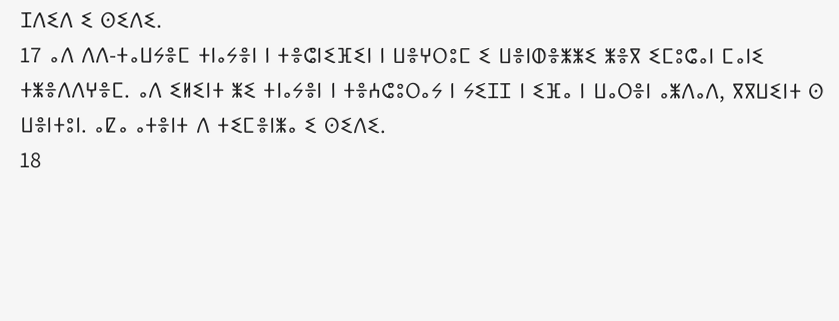ⵊⴷⵉⴷ ⵉ ⵙⵉⴷⵉ.
17 ⴰⴷ ⴷⴷ-ⵜⴰⵡⵢⴻⵎ ⵜⵏⴰⵢⴻⵏ ⵏ ⵜⴻⵛⵏⵉⴼⵉⵏ ⵏ ⵡⴻⵖⵔⵓⵎ ⵉ ⵡⴻⵏⵀⴻⵥⵥⵉ ⵥⴻⴳ ⵉⵎⵓⵛⴰⵏ ⵎⴰⵏⵉ ⵜⵥⴻⴷⴷⵖⴻⵎ. ⴰⴷ ⵉⵍⵉⵏⵜ ⵥⵉ ⵜⵏⴰⵢⴻⵏ ⵏ ⵜⴻⵄⵛⵓⵔⴰⵢ ⵏ ⵢⵉⵊⵊ ⵏ ⵉⴼⴰ ⵏ ⵡⴰⵔⴻⵏ ⴰⵥⴷⴰⴷ, ⴳⴳⵡⵉⵏⵜ ⵙ ⵡⴻⵏⵜⵓⵏ. ⴰⵇⴰ ⴰⵜⴻⵏⵜ ⴷ ⵜⵉⵎⴻⵏⵥⴰ ⵉ ⵙⵉⴷⵉ.
18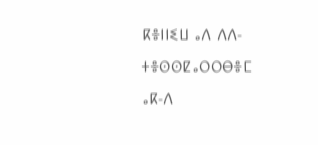ⴽⴻⵏⵏⵉⵡ ⴰⴷ ⴷⴷ-ⵜⴻⵙⵙⵇⴰⵔⵔⴱⴻⵎ ⴰⴽ-ⴷ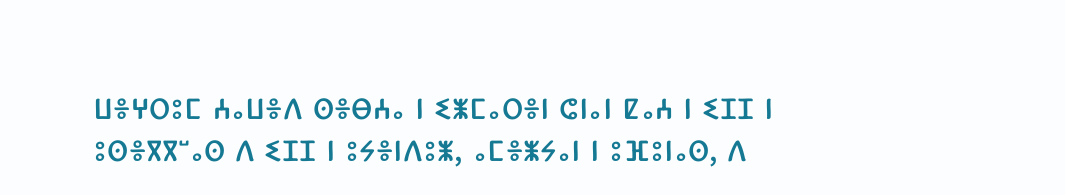ⵡⴻⵖⵔⵓⵎ ⵄⴰⵡⴻⴷ ⵙⴻⴱⵄⴰ ⵏ ⵉⵥⵎⴰⵔⴻⵏ ⵛⵏⴰⵏ ⵇⴰⵄ ⵏ ⵉⵊⵊ ⵏ ⵓⵙⴻⴳⴳⵯⴰⵙ ⴷ ⵉⵊⵊ ⵏ ⵓⵢⴻⵏⴷⵓⵥ, ⴰⵎⴻⵥⵢⴰⵏ ⵏ ⵓⴼⵓⵏⴰⵙ, ⴷ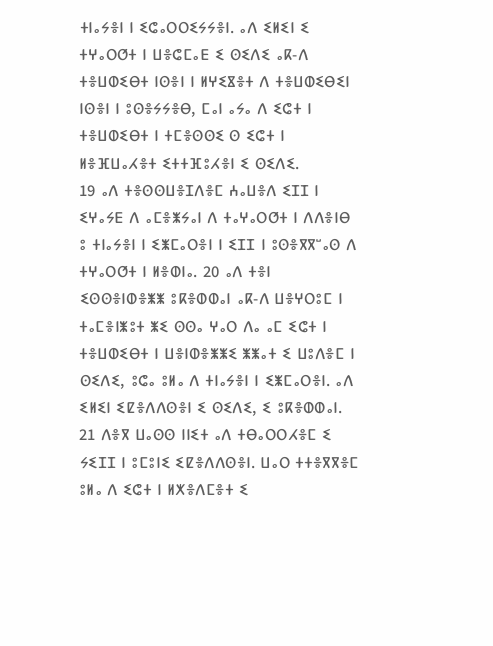ⵜⵏⴰⵢⴻⵏ ⵏ ⵉⵛⴰⵔⵔⵉⵢⵢⴻⵏ. ⴰⴷ ⵉⵍⵉⵏ ⵉ ⵜⵖⴰⵔⵚⵜ ⵏ ⵡⴻⵛⵎⴰⴹ ⵉ ⵙⵉⴷⵉ ⴰⴽ-ⴷ ⵜⴻⵡⵀⵉⴱⵜ ⵏⵙⴻⵏ ⵏ ⵍⵖⵉⴵⴻⵜ ⴷ ⵜⴻⵡⵀⵉⴱⵉⵏ ⵏⵙⴻⵏ ⵏ ⵓⵙⴻⵢⵢⴻⴱ, ⵎⴰⵏ ⴰⵢⴰ ⴷ ⵉⵛⵜ ⵏ ⵜⴻⵡⵀⵉⴱⵜ ⵏ ⵜⵎⴻⵙⵙⵉ ⵙ ⵉⵛⵜ ⵏ ⵍⴻⴼⵡⴰⵃⴻⵜ ⵉⵜⵜⴼⵓⵃⴻⵏ ⵉ ⵙⵉⴷⵉ.
19 ⴰⴷ ⵜⴻⵙⵙⵡⴻⵊⴷⴻⵎ ⵄⴰⵡⴻⴷ ⵉⵊⵊ ⵏ ⵉⵖⴰⵢⴹ ⴷ ⴰⵎⴻⵥⵢⴰⵏ ⴷ ⵜⴰⵖⴰⵔⵚⵜ ⵏ ⴷⴷⴻⵏⴱ ⵓ ⵜⵏⴰⵢⴻⵏ ⵏ ⵉⵥⵎⴰⵔⴻⵏ ⵏ ⵉⵊⵊ ⵏ ⵓⵙⴻⴳⴳⵯⴰⵙ ⴷ ⵜⵖⴰⵔⵚⵜ ⵏ ⵍⴻⵀⵏⴰ. 20 ⴰⴷ ⵜⴻⵏ ⵉⵙⵙⴻⵏⵀⴻⵥⵥ ⵓⴽⴻⵀⵀⴰⵏ ⴰⴽ-ⴷ ⵡⴻⵖⵔⵓⵎ ⵏ ⵜⴰⵎⴻⵏⵥⵓⵜ ⵥⵉ ⵙⵙⴰ ⵖⴰⵔ ⴷⴰ ⴰⵎ ⵉⵛⵜ ⵏ ⵜⴻⵡⵀⵉⴱⵜ ⵏ ⵡⴻⵏⵀⴻⵥⵥⵉ ⵥⵥⴰⵜ ⵉ ⵡⵓⴷⴻⵎ ⵏ ⵙⵉⴷⵉ, ⵓⵛⴰ ⵓⵍⴰ ⴷ ⵜⵏⴰⵢⴻⵏ ⵏ ⵉⵥⵎⴰⵔⴻⵏ. ⴰⴷ ⵉⵍⵉⵏ ⵉⵇⴻⴷⴷⵙⴻⵏ ⵉ ⵙⵉⴷⵉ, ⵉ ⵓⴽⴻⵀⵀⴰⵏ. 21 ⴷⴻⴳ ⵡⴰⵙⵙ ⵏⵏⵉⵜ ⴰⴷ ⵜⴱⴰⵔⵔⵃⴻⵎ ⵉ ⵢⵉⵊⵊ ⵏ ⵓⵎⵓⵏⵉ ⵉⵇⴻⴷⴷⵙⴻⵏ. ⵡⴰⵔ ⵜⵜⴻⴳⴳⴻⵎ ⵓⵍⴰ ⴷ ⵉⵛⵜ ⵏ ⵍⵅⴻⴷⵎⴻⵜ ⵉ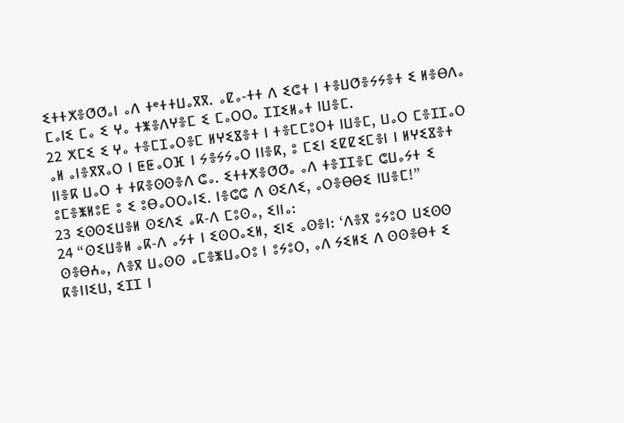ⵉⵜⵜⵅⴻⵚⵚⴰⵏ ⴰⴷ ⵜᵉⵜⵜⵡⴰⴳⴳ. ⴰⵇⴰ-ⵜⵜ ⴷ ⵉⵛⵜ ⵏ ⵜⴻⵡⵚⴻⵢⵢⴻⵜ ⵉ ⵍⴻⴱⴷⴰ ⵎⴰⵏⵉ ⵎⴰ ⵉ ⵖⴰ ⵜⵥⴻⴷⵖⴻⵎ ⵉ ⵎⴰⵔⵔⴰ ⵊⵊⵉⵍⴰⵜ ⵏⵡⴻⵎ.
22 ⵅⵎⵉ ⵉ ⵖⴰ ⵜⴻⵎⵊⴰⵔⴻⵎ ⵍⵖⵉⴵⴻⵜ ⵏ ⵜⴻⵎⵎⵓⵔⵜ ⵏⵡⴻⵎ, ⵡⴰⵔ ⵎⴻⵊⵊⴰⵔ ⴰⵍ ⴰⵏⴻⴳⴳⴰⵔ ⵏ ⵟⵟⴰⵔⴼ ⵏ ⵢⴻⵢⵢⴰⵔ ⵏⵏⴻⴽ, ⵓ ⵎⵉⵏ ⵉⵇⵇⵉⵎⴻⵏ ⵏ ⵍⵖⵉⴵⴻⵜ ⵏⵏⴻⴽ ⵡⴰⵔ ⵜ ⵜⴽⴻⵙⵙⴻⴷ ⵛⴰ. ⵉⵜⵜⵅⴻⵚⵚⴰ ⴰⴷ ⵜⴻⵊⵊⴻⵎ ⵛⵡⴰⵢⵜ ⵉ ⵓⵎⴻⵥⵍⵓⴹ ⵓ ⵉ ⵓⴱⴰⵔⵔⴰⵏⵉ. ⵏⴻⵛⵛ ⴷ ⵙⵉⴷⵉ, ⴰⵔⴻⴱⴱⵉ ⵏⵡⴻⵎ!”
23 ⵉⵙⵙⵉⵡⴻⵍ ⵙⵉⴷⵉ ⴰⴽ-ⴷ ⵎⵓⵙⴰ, ⵉⵏⵏⴰ:
24 “ⵙⵉⵡⴻⵍ ⴰⴽ-ⴷ ⴰⵢⵜ ⵏ ⵉⵙⵔⴰⵉⵍ, ⵉⵏⵉ ⴰⵙⴻⵏ: ‘ⴷⴻⴳ ⵓⵢⵓⵔ ⵡⵉⵙⵙ ⵙⴻⴱⵄⴰ, ⴷⴻⴳ ⵡⴰⵙⵙ ⴰⵎⴻⵥⵡⴰⵔⵓ ⵏ ⵓⵢⵓⵔ, ⴰⴷ ⵢⵉⵍⵉ ⴷ ⵙⵙⴻⴱⵜ ⵉ ⴽⴻⵏⵏⵉⵡ, ⵉⵊⵊ ⵏ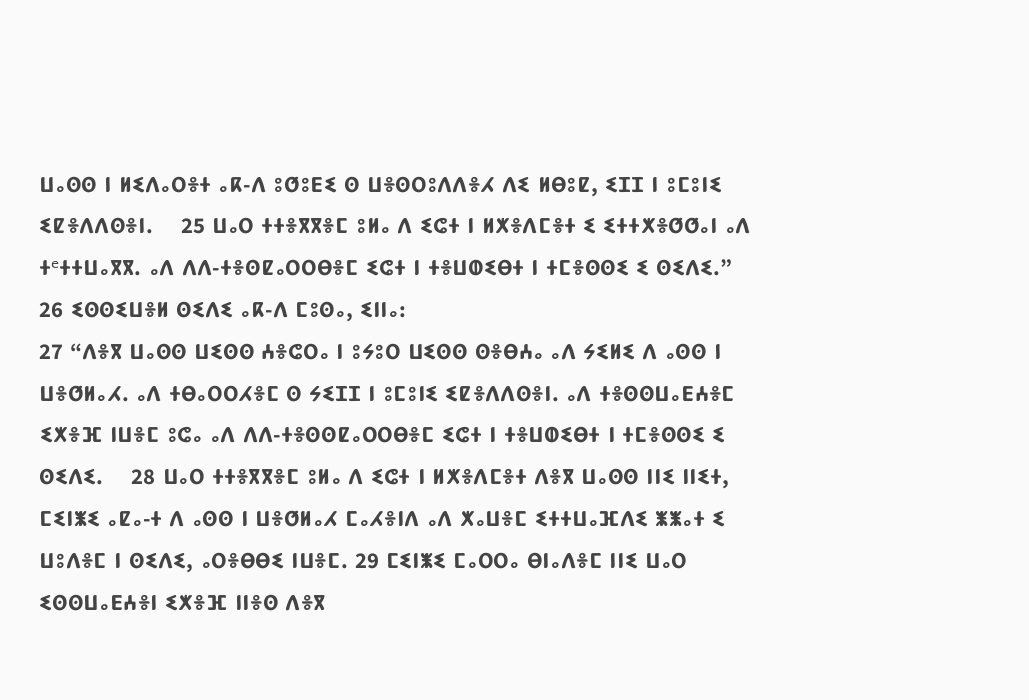ⵡⴰⵙⵙ ⵏ ⵍⵉⴷⴰⵔⴻⵜ ⴰⴽ-ⴷ ⵓⵚⵓⴹⵉ ⵙ ⵡⴻⵙⵔⵓⴷⴷⴻⵃ ⴷⵉ ⵍⴱⵓⵇ, ⵉⵊⵊ ⵏ ⵓⵎⵓⵏⵉ ⵉⵇⴻⴷⴷⵙⴻⵏ.    25 ⵡⴰⵔ ⵜⵜⴻⴳⴳⴻⵎ ⵓⵍⴰ ⴷ ⵉⵛⵜ ⵏ ⵍⵅⴻⴷⵎⴻⵜ ⵉ ⵉⵜⵜⵅⴻⵚⵚⴰⵏ ⴰⴷ ⵜᵉⵜⵜⵡⴰⴳⴳ. ⴰⴷ ⴷⴷ-ⵜⴻⵙⵇⴰⵔⵔⴱⴻⵎ ⵉⵛⵜ ⵏ ⵜⴻⵡⵀⵉⴱⵜ ⵏ ⵜⵎⴻⵙⵙⵉ ⵉ ⵙⵉⴷⵉ.”
26 ⵉⵙⵙⵉⵡⴻⵍ ⵙⵉⴷⵉ ⴰⴽ-ⴷ ⵎⵓⵙⴰ, ⵉⵏⵏⴰ:
27 “ⴷⴻⴳ ⵡⴰⵙⵙ ⵡⵉⵙⵙ ⵄⴻⵛⵔⴰ ⵏ ⵓⵢⵓⵔ ⵡⵉⵙⵙ ⵙⴻⴱⵄⴰ ⴰⴷ ⵢⵉⵍⵉ ⴷ ⴰⵙⵙ ⵏ ⵡⴻⵚⵍⴰⵃ. ⴰⴷ ⵜⴱⴰⵔⵔⵃⴻⵎ ⵙ ⵢⵉⵊⵊ ⵏ ⵓⵎⵓⵏⵉ ⵉⵇⴻⴷⴷⵙⴻⵏ. ⴰⴷ ⵜⴻⵙⵙⵡⴰⴹⵄⴻⵎ ⵉⵅⴻⴼ ⵏⵡⴻⵎ ⵓⵛⴰ ⴰⴷ ⴷⴷ-ⵜⴻⵙⵙⵇⴰⵔⵔⴱⴻⵎ ⵉⵛⵜ ⵏ ⵜⴻⵡⵀⵉⴱⵜ ⵏ ⵜⵎⴻⵙⵙⵉ ⵉ ⵙⵉⴷⵉ.    28 ⵡⴰⵔ ⵜⵜⴻⴳⴳⴻⵎ ⵓⵍⴰ ⴷ ⵉⵛⵜ ⵏ ⵍⵅⴻⴷⵎⴻⵜ ⴷⴻⴳ ⵡⴰⵙⵙ ⵏⵏⵉ ⵏⵏⵉⵜ, ⵎⵉⵏⵥⵉ ⴰⵇⴰ-ⵜ ⴷ ⴰⵙⵙ ⵏ ⵡⴻⵚⵍⴰⵃ ⵎⴰⵃⴻⵏⴷ ⴰⴷ ⵅⴰⵡⴻⵎ ⵉⵜⵜⵡⴰⴼⴷⵉ ⵥⵥⴰⵜ ⵉ ⵡⵓⴷⴻⵎ ⵏ ⵙⵉⴷⵉ, ⴰⵔⴻⴱⴱⵉ ⵏⵡⴻⵎ. 29 ⵎⵉⵏⵥⵉ ⵎⴰⵔⵔⴰ ⴱⵏⴰⴷⴻⵎ ⵏⵏⵉ ⵡⴰⵔ ⵉⵙⵙⵡⴰⴹⵄⴻⵏ ⵉⵅⴻⴼ ⵏⵏⴻⵙ ⴷⴻⴳ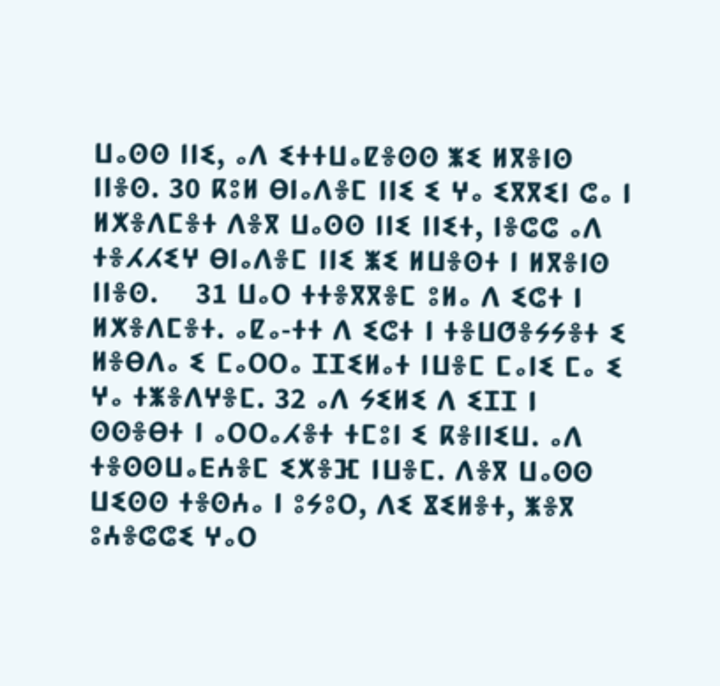ⵡⴰⵙⵙ ⵏⵏⵉ, ⴰⴷ ⵉⵜⵜⵡⴰⵇⴻⵙⵙ ⵥⵉ ⵍⴳⴻⵏⵙ ⵏⵏⴻⵙ. 30 ⴽⵓⵍ ⴱⵏⴰⴷⴻⵎ ⵏⵏⵉ ⵉ ⵖⴰ ⵉⴳⴳⵉⵏ ⵛⴰ ⵏ ⵍⵅⴻⴷⵎⴻⵜ ⴷⴻⴳ ⵡⴰⵙⵙ ⵏⵏⵉ ⵏⵏⵉⵜ, ⵏⴻⵛⵛ ⴰⴷ ⵜⴻⵃⵃⵉⵖ ⴱⵏⴰⴷⴻⵎ ⵏⵏⵉ ⵥⵉ ⵍⵡⴻⵙⵜ ⵏ ⵍⴳⴻⵏⵙ ⵏⵏⴻⵙ.    31 ⵡⴰⵔ ⵜⵜⴻⴳⴳⴻⵎ ⵓⵍⴰ ⴷ ⵉⵛⵜ ⵏ ⵍⵅⴻⴷⵎⴻⵜ. ⴰⵇⴰ-ⵜⵜ ⴷ ⵉⵛⵜ ⵏ ⵜⴻⵡⵚⴻⵢⵢⴻⵜ ⵉ ⵍⴻⴱⴷⴰ ⵉ ⵎⴰⵔⵔⴰ ⵊⵊⵉⵍⴰⵜ ⵏⵡⴻⵎ ⵎⴰⵏⵉ ⵎⴰ ⵉ ⵖⴰ ⵜⵥⴻⴷⵖⴻⵎ. 32 ⴰⴷ ⵢⵉⵍⵉ ⴷ ⵉⵊⵊ ⵏ ⵙⵙⴻⴱⵜ ⵏ ⴰⵔⵔⴰⵃⴻⵜ ⵜⵎⵓⵏ ⵉ ⴽⴻⵏⵏⵉⵡ. ⴰⴷ ⵜⴻⵙⵙⵡⴰⴹⵄⴻⵎ ⵉⵅⴻⴼ ⵏⵡⴻⵎ. ⴷⴻⴳ ⵡⴰⵙⵙ ⵡⵉⵙⵙ ⵜⴻⵙⵄⴰ ⵏ ⵓⵢⵓⵔ, ⴷⵉ ⴵⵉⵍⴻⵜ, ⵥⴻⴳ ⵓⵄⴻⵛⵛⵉ ⵖⴰⵔ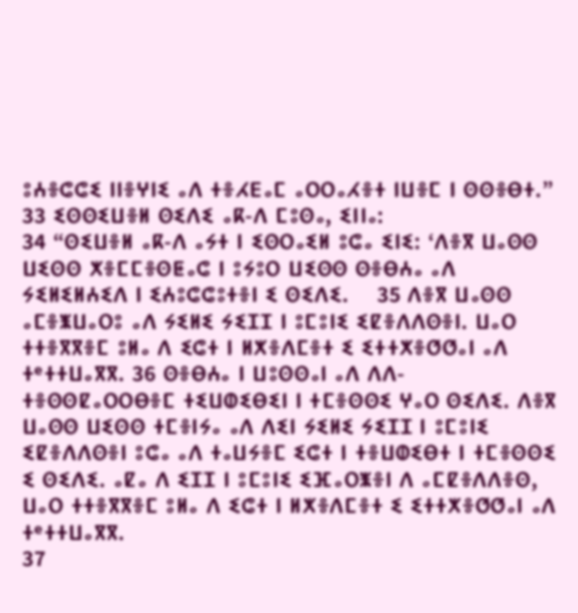ⵓⵄⴻⵛⵛⵉ ⵏⵏⴻⵖⵏⵉ ⴰⴷ ⵜⴻⵃⴹⴰⵎ ⴰⵔⵔⴰⵃⴻⵜ ⵏⵡⴻⵎ ⵏ ⵙⵙⴻⴱⵜ.”
33 ⵉⵙⵙⵉⵡⴻⵍ ⵙⵉⴷⵉ ⴰⴽ-ⴷ ⵎⵓⵙⴰ, ⵉⵏⵏⴰ:
34 “ⵙⵉⵡⴻⵍ ⴰⴽ-ⴷ ⴰⵢⵜ ⵏ ⵉⵙⵔⴰⵉⵍ ⵓⵛⴰ ⵉⵏⵉ: ‘ⴷⴻⴳ ⵡⴰⵙⵙ ⵡⵉⵙⵙ ⵅⴻⵎⵎⴻⵙⵟⴰⵛ ⵏ ⵓⵢⵓⵔ ⵡⵉⵙⵙ ⵙⴻⴱⵄⴰ ⴰⴷ ⵢⵉⵍⵉⵍⵄⵉⴷ ⵏ ⵉⵄⵓⵛⵛⵓⵜⴻⵏ ⵉ ⵙⵉⴷⵉ.    35 ⴷⴻⴳ ⵡⴰⵙⵙ ⴰⵎⴻⵥⵡⴰⵔⵓ ⴰⴷ ⵢⵉⵍⵉ ⵢⵉⵊⵊ ⵏ ⵓⵎⵓⵏⵉ ⵉⵇⴻⴷⴷⵙⴻⵏ. ⵡⴰⵔ ⵜⵜⴻⴳⴳⴻⵎ ⵓⵍⴰ ⴷ ⵉⵛⵜ ⵏ ⵍⵅⴻⴷⵎⴻⵜ ⵉ ⵉⵜⵜⵅⴻⵚⵚⴰⵏ ⴰⴷ ⵜᵉⵜⵜⵡⴰⴳⴳ. 36 ⵙⴻⴱⵄⴰ ⵏ ⵡⵓⵙⵙⴰⵏ ⴰⴷ ⴷⴷ-ⵜⴻⵙⵙⵇⴰⵔⵔⴱⴻⵎ ⵜⵉⵡⵀⵉⴱⵉⵏ ⵏ ⵜⵎⴻⵙⵙⵉ ⵖⴰⵔ ⵙⵉⴷⵉ. ⴷⴻⴳ ⵡⴰⵙⵙ ⵡⵉⵙⵙ ⵜⵎⴻⵏⵢⴰ ⴰⴷ ⴷⵉⵏ ⵢⵉⵍⵉ ⵢⵉⵊⵊ ⵏ ⵓⵎⵓⵏⵉ ⵉⵇⴻⴷⴷⵙⴻⵏ ⵓⵛⴰ ⴰⴷ ⵜⴰⵡⵢⴻⵎ ⵉⵛⵜ ⵏ ⵜⴻⵡⵀⵉⴱⵜ ⵏ ⵜⵎⴻⵙⵙⵉ ⵉ ⵙⵉⴷⵉ. ⴰⵇⴰ ⴷ ⵉⵊⵊ ⵏ ⵓⵎⵓⵏⵉ ⵉⴼⴰⵔⵥⴻⵏ ⴷ ⴰⵎⵇⴻⴷⴷⴻⵙ, ⵡⴰⵔ ⵜⵜⴻⴳⴳⴻⵎ ⵓⵍⴰ ⴷ ⵉⵛⵜ ⵏ ⵍⵅⴻⴷⵎⴻⵜ ⵉ ⵉⵜⵜⵅⴻⵚⵚⴰⵏ ⴰⴷ ⵜᵉⵜⵜⵡⴰⴳⴳ.
37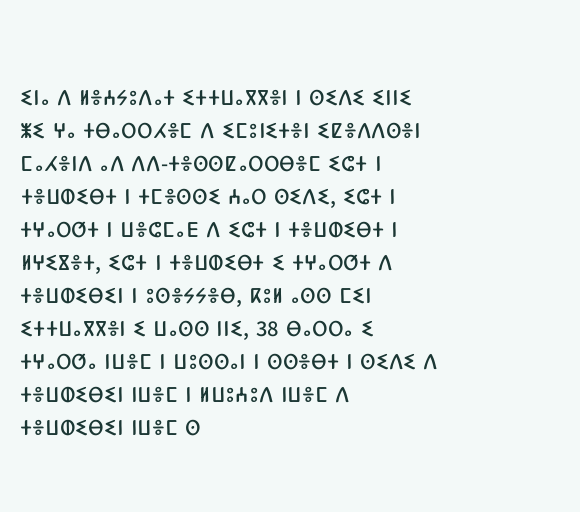ⵉⵏⴰ ⴷ ⵍⴻⵄⵢⵓⴷⴰⵜ ⵉⵜⵜⵡⴰⴳⴳⴻⵏ ⵏ ⵙⵉⴷⵉ ⵉⵏⵏⵉ ⵥⵉ ⵖⴰ ⵜⴱⴰⵔⵔⵃⴻⵎ ⴷ ⵉⵎⵓⵏⵉⵜⴻⵏ ⵉⵇⴻⴷⴷⵙⴻⵏ ⵎⴰⵃⴻⵏⴷ ⴰⴷ ⴷⴷ-ⵜⴻⵙⵙⵇⴰⵔⵔⴱⴻⵎ ⵉⵛⵜ ⵏ ⵜⴻⵡⵀⵉⴱⵜ ⵏ ⵜⵎⴻⵙⵙⵉ ⵄⴰⵔ ⵙⵉⴷⵉ, ⵉⵛⵜ ⵏ ⵜⵖⴰⵔⵚⵜ ⵏ ⵡⴻⵛⵎⴰⴹ ⴷ ⵉⵛⵜ ⵏ ⵜⴻⵡⵀⵉⴱⵜ ⵏ ⵍⵖⵉⴵⴻⵜ, ⵉⵛⵜ ⵏ ⵜⴻⵡⵀⵉⴱⵜ ⵉ ⵜⵖⴰⵔⵚⵜ ⴷ ⵜⴻⵡⵀⵉⴱⵉⵏ ⵏ ⵓⵙⴻⵢⵢⴻⴱ, ⴽⵓⵍ ⴰⵙⵙ ⵎⵉⵏ ⵉⵜⵜⵡⴰⴳⴳⴻⵏ ⵉ ⵡⴰⵙⵙ ⵏⵏⵉ, 38 ⴱⴰⵔⵔⴰ ⵉ ⵜⵖⴰⵔⵚⴰ ⵏⵡⴻⵎ ⵏ ⵡⵓⵙⵙⴰⵏ ⵏ ⵙⵙⴻⴱⵜ ⵏ ⵙⵉⴷⵉ ⴷ ⵜⴻⵡⵀⵉⴱⵉⵏ ⵏⵡⴻⵎ ⵏ ⵍⵡⵓⵄⵓⴷ ⵏⵡⴻⵎ ⴷ ⵜⴻⵡⵀⵉⴱⵉⵏ ⵏⵡⴻⵎ ⵙ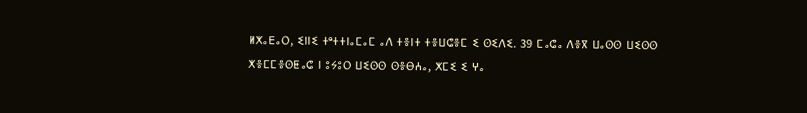ⵍⵅⴰⴹⴰⵔ, ⵉⵏⵏⵉ ⵜᵉⵜⵜⵏⴰⵎⴰⵎ ⴰⴷ ⵜⴻⵏⵜ ⵜⴻⵡⵛⴻⵎ ⵉ ⵙⵉⴷⵉ. 39 ⵎⴰⵛⴰ ⴷⴻⴳ ⵡⴰⵙⵙ ⵡⵉⵙⵙ ⵅⴻⵎⵎⴻⵙⵟⴰⵛ ⵏ ⵓⵢⵓⵔ ⵡⵉⵙⵙ ⵙⴻⴱⵄⴰ, ⵅⵎⵉ ⵉ ⵖⴰ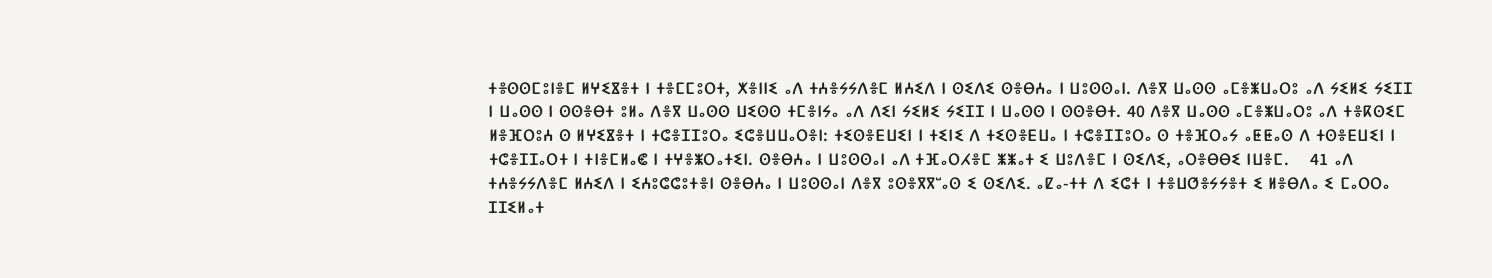ⵜⴻⵙⵙⵎⵓⵏⴻⵎ ⵍⵖⵉⴵⴻⵜ ⵏ ⵜⴻⵎⵎⵓⵔⵜ, ⵅⴻⵏⵏⵉ ⴰⴷ ⵜⵄⴻⵢⵢⴷⴻⵎ ⵍⵄⵉⴷ ⵏ ⵙⵉⴷⵉ ⵙⴻⴱⵄⴰ ⵏ ⵡⵓⵙⵙⴰⵏ. ⴷⴻⴳ ⵡⴰⵙⵙ ⴰⵎⴻⵥⵡⴰⵔⵓ ⴰⴷ ⵢⵉⵍⵉ ⵢⵉⵊⵊ ⵏ ⵡⴰⵙⵙ ⵏ ⵙⵙⴻⴱⵜ ⵓⵍⴰ ⴷⴻⴳ ⵡⴰⵙⵙ ⵡⵉⵙⵙ ⵜⵎⴻⵏⵢⴰ ⴰⴷ ⴷⵉⵏ ⵢⵉⵍⵉ ⵢⵉⵊⵊ ⵏ ⵡⴰⵙⵙ ⵏ ⵙⵙⴻⴱⵜ. 40 ⴷⴻⴳ ⵡⴰⵙⵙ ⴰⵎⴻⵥⵡⴰⵔⵓ ⴰⴷ ⵜⴻⴽⵙⵉⵎ ⵍⴻⴼⵔⵓⵄ ⵙ ⵍⵖⵉⴵⴻⵜ ⵏ ⵜⵛⴻⵊⵊⵓⵔⴰ ⵉⵛⴻⵡⵡⴰⵔⴻⵏ: ⵜⵉⵙⴻⴹⵡⵉⵏ ⵏ ⵜⵉⵏⵉ ⴷ ⵜⵉⵙⴻⴹⵡⴰ ⵏ ⵜⵛⴻⵊⵊⵓⵔⴰ ⵙ ⵜⴻⴼⵔⴰⵢ ⴰⵟⵟⴰⵙ ⴷ ⵜⵙⴻⴹⵡⵉⵏ ⵏ ⵜⵛⴻⵊⵊⴰⵔⵜ ⵏ ⵜⵏⴻⵎⵍⴰⵞ ⵏ ⵜⵖⴻⵥⵔⴰⵜⵉⵏ. ⵙⴻⴱⵄⴰ ⵏ ⵡⵓⵙⵙⴰⵏ ⴰⴷ ⵜⴼⴰⵔⵃⴻⵎ ⵥⵥⴰⵜ ⵉ ⵡⵓⴷⴻⵎ ⵏ ⵙⵉⴷⵉ, ⴰⵔⴻⴱⴱⵉ ⵏⵡⴻⵎ.    41 ⴰⴷ ⵜⵄⴻⵢⵢⴷⴻⵎ ⵍⵄⵉⴷ ⵏ ⵉⵄⵓⵛⵛⵓⵜⴻⵏ ⵙⴻⴱⵄⴰ ⵏ ⵡⵓⵙⵙⴰⵏ ⴷⴻⴳ ⵓⵙⴻⴳⴳⵯⴰⵙ ⵉ ⵙⵉⴷⵉ. ⴰⵇⴰ-ⵜⵜ ⴷ ⵉⵛⵜ ⵏ ⵜⴻⵡⵚⴻⵢⵢⴻⵜ ⵉ ⵍⴻⴱⴷⴰ ⵉ ⵎⴰⵔⵔⴰ ⵊⵊⵉⵍⴰⵜ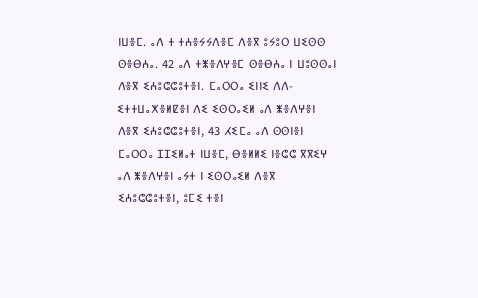ⵏⵡⴻⵎ. ⴰⴷ ⵜ ⵜⵄⴻⵢⵢⴷⴻⵎ ⴷⴻⴳ ⵓⵢⵓⵔ ⵡⵉⵙⵙ ⵙⴻⴱⵄⴰ. 42 ⴰⴷ ⵜⵥⴻⴷⵖⴻⵎ ⵙⴻⴱⵄⴰ ⵏ ⵡⵓⵙⵙⴰⵏ ⴷⴻⴳ ⵉⵄⵓⵛⵛⵓⵜⴻⵏ. ⵎⴰⵔⵔⴰ ⵉⵏⵏⵉ ⴷⴷ-ⵉⵜⵜⵡⴰⵅⴻⵍⵇⴻⵏ ⴷⵉ ⵉⵙⵔⴰⵉⵍ ⴰⴷ ⵥⴻⴷⵖⴻⵏ ⴷⴻⴳ ⵉⵄⵓⵛⵛⵓⵜⴻⵏ, 43 ⵃⵉⵎⴰ ⴰⴷ ⵙⵙⵏⴻⵏ ⵎⴰⵔⵔⴰ ⵊⵊⵉⵍⴰⵜ ⵏⵡⴻⵎ, ⴱⴻⵍⵍⵉ ⵏⴻⵛⵛ ⴳⴳⵉⵖ ⴰⴷ ⵥⴻⴷⵖⴻⵏ ⴰⵢⵜ ⵏ ⵉⵙⵔⴰⵉⵍ ⴷⴻⴳ ⵉⵄⵓⵛⵛⵓⵜⴻⵏ, ⵓⵎⵉ ⵜⴻⵏ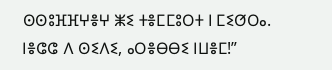ⵙⵙⵓⴼⴼⵖⴻⵖ ⵥⵉ ⵜⴻⵎⵎⵓⵔⵜ ⵏ ⵎⵉⵚⵔⴰ. ⵏⴻⵛⵛ ⴷ ⵙⵉⴷⵉ, ⴰⵔⴻⴱⴱⵉ ⵏⵡⴻⵎ!”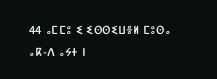44 ⴰⵎⵎⵓ ⵉ ⵉⵙⵙⵉⵡⴻⵍ ⵎⵓⵙⴰ ⴰⴽ-ⴷ ⴰⵢⵜ ⵏ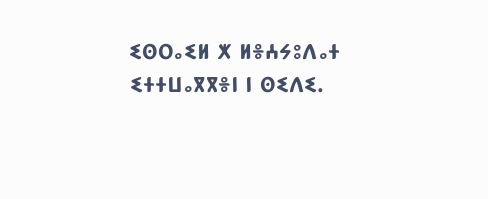ⵉⵙⵔⴰⵉⵍ ⵅ ⵍⴻⵄⵢⵓⴷⴰⵜ ⵉⵜⵜⵡⴰⴳⴳⴻⵏ ⵏ ⵙⵉⴷⵉ.